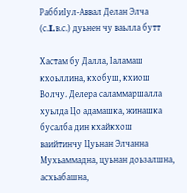РаббиIул-Аввал Делан Элча (с.I.в.с.) дуьнен чу ваьлла бутт

Хастам бу Далла, Iаламаш кхоьллина, кхобуш, кхиош Волчу. Делера саламмаршалла хуьлда Цо адамашка, жинашка бусалба дин кхайкхош ваийтинчу Цуьнан Элчанна Мухьаммадна, цуьнан доьзалшна, асхьабашна,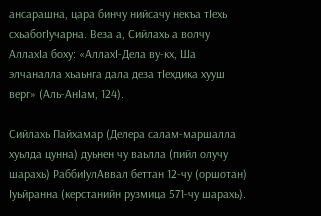ансарашна, цара бинчу нийсачу некъа тIехь схьабогIучарна. Веза а, Сийлахь а волчу АллахIа боху: «АллахI-Дела ву-кх, Ша элчаналла хьаьнга дала деза тIехдика хууш верг» (Аль-АнIам, 124).

Сийлахь Пайхамар (Делера салам-маршалла хуьлда цунна) дуьнен чу ваьлла (пийл олучу шарахь) РаббиIулАввал беттан 12-чу (оршотан) Iуьйранна (керстанийн рузмица 571-чу шарахь).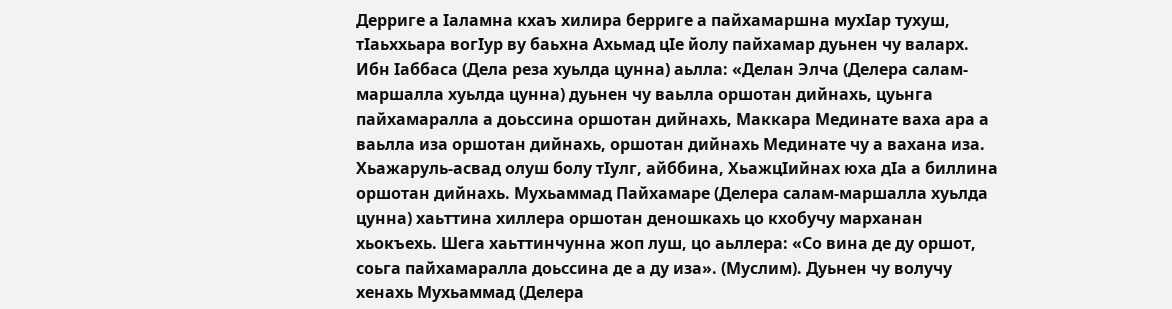Дерриге а Iаламна кхаъ хилира берриге а пайхамаршна мухIар тухуш, тIаьххьара вогIур ву баьхна Ахьмад цIе йолу пайхамар дуьнен чу валарх. Ибн Iаббаса (Дела реза хуьлда цунна) аьлла: «Делан Элча (Делера салам-маршалла хуьлда цунна) дуьнен чу ваьлла оршотан дийнахь, цуьнга пайхамаралла а доьссина оршотан дийнахь, Маккара Мединате ваха ара а ваьлла иза оршотан дийнахь, оршотан дийнахь Мединате чу а вахана иза. Хьажаруль-асвад олуш болу тIулг, айббина, ХьажцIийнах юха дIа а биллина оршотан дийнахь. Мухьаммад Пайхамаре (Делера салам-маршалла хуьлда цунна) хаьттина хиллера оршотан деношкахь цо кхобучу марханан хьокъехь. Шега хаьттинчунна жоп луш, цо аьллера: «Со вина де ду оршот, соьга пайхамаралла доьссина де а ду иза». (Муслим). Дуьнен чу волучу хенахь Мухьаммад (Делера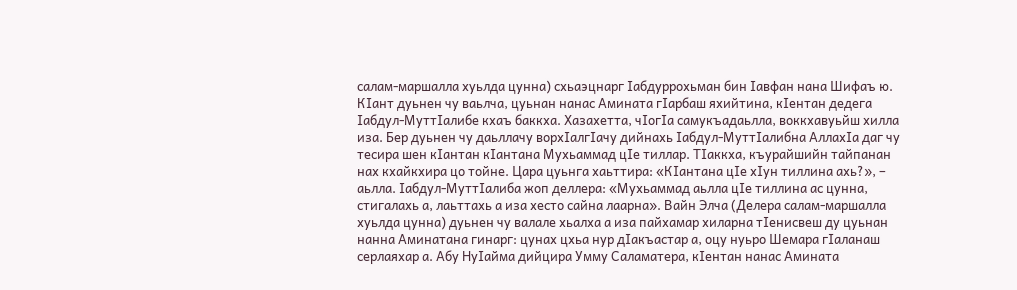салам-маршалла хуьлда цунна) схьаэцнарг Iабдуррохьман бин Iавфан нана Шифаъ ю. КIант дуьнен чу ваьлча, цуьнан нанас Амината гIарбаш яхийтина, кIентан дедега Iабдул-МуттIалибе кхаъ баккха. Хазахетта, чIогIа самукъадаьлла, воккхавуьйш хилла иза. Бер дуьнен чу даьллачу ворхIалгIачу дийнахь Iабдул-МуттIалибна АллахIа даг чу тесира шен кIантан кIантана Мухьаммад цIе тиллар. ТIаккха, къурайшийн тайпанан нах кхайкхира цо тойне. Цара цуьнга хаьттира: «КIантана цIе хIун тиллина ахь?», – аьлла. Iабдул-МуттIалиба жоп деллера: «Мухьаммад аьлла цIе тиллина ас цунна, стигалахь а, лаьттахь а иза хесто сайна лаарна». Вайн Элча (Делера салам-маршалла хуьлда цунна) дуьнен чу валале хьалха а иза пайхамар хиларна тIенисвеш ду цуьнан нанна Аминатана гинарг: цунах цхьа нур дIакъастар а, оцу нуьро Шемара гIаланаш серлаяхар а. Абу НуIайма дийцира Умму Саламатера, кIентан нанас Амината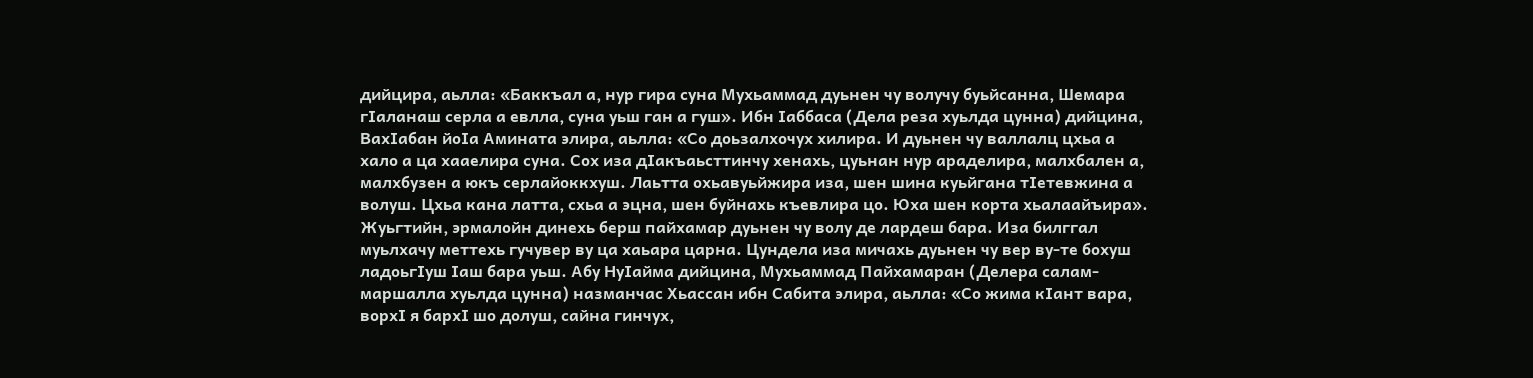дийцира, аьлла: «Баккъал а, нур гира суна Мухьаммад дуьнен чу волучу буьйсанна, Шемара гIаланаш серла а евлла, суна уьш ган а гуш». Ибн Iаббаса (Дела реза хуьлда цунна) дийцина, ВахIабан йоIа Амината элира, аьлла: «Со доьзалхочух хилира. И дуьнен чу валлалц цхьа а хало а ца хааелира суна. Сох иза дIакъаьсттинчу хенахь, цуьнан нур араделира, малхбален а, малхбузен а юкъ серлайоккхуш. Лаьтта охьавуьйжира иза, шен шина куьйгана тIетевжина а волуш. Цхьа кана латта, схьа а эцна, шен буйнахь къевлира цо. Юха шен корта хьалаайъира». Жуьгтийн, эрмалойн динехь берш пайхамар дуьнен чу волу де лардеш бара. Иза билггал муьлхачу меттехь гучувер ву ца хаьара царна. Цундела иза мичахь дуьнен чу вер ву-те бохуш ладоьгIуш Iаш бара уьш. Абу НуIайма дийцина, Мухьаммад Пайхамаран (Делера салам-маршалла хуьлда цунна) назманчас Хьассан ибн Сабита элира, аьлла: «Со жима кIант вара, ворхI я бархI шо долуш, сайна гинчух,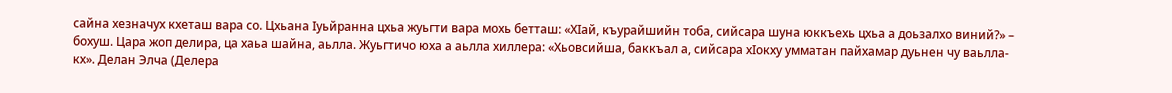сайна хезначух кхеташ вара со. Цхьана Iуьйранна цхьа жуьгти вара мохь бетташ: «ХIай, къурайшийн тоба, сийсара шуна юккъехь цхьа а доьзалхо виний?» – бохуш. Цара жоп делира, ца хаьа шайна, аьлла. Жуьгтичо юха а аьлла хиллера: «Хьовсийша, баккъал а, сийсара хIокху умматан пайхамар дуьнен чу ваьлла-кх». Делан Элча (Делера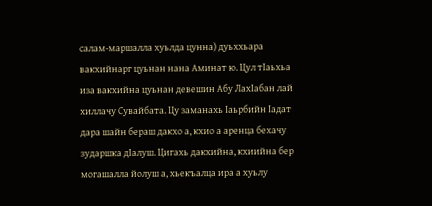салам-маршалла хуьлда цунна) дуьххьара вакхийнарг цуьнан нана Аминат ю. Цул тIаьхьа иза вакхийна цуьнан девешин Абу ЛахIабан лай хиллачу Сувайбата. Цу заманахь Iаьрбийн Iадат дара шайн бераш дакхо а, кхио а аренца бехачу зударшка дIалуш. Цигахь дакхийна, кхиийна бер могашалла йолуш а, хьекъалца ира а хуьлу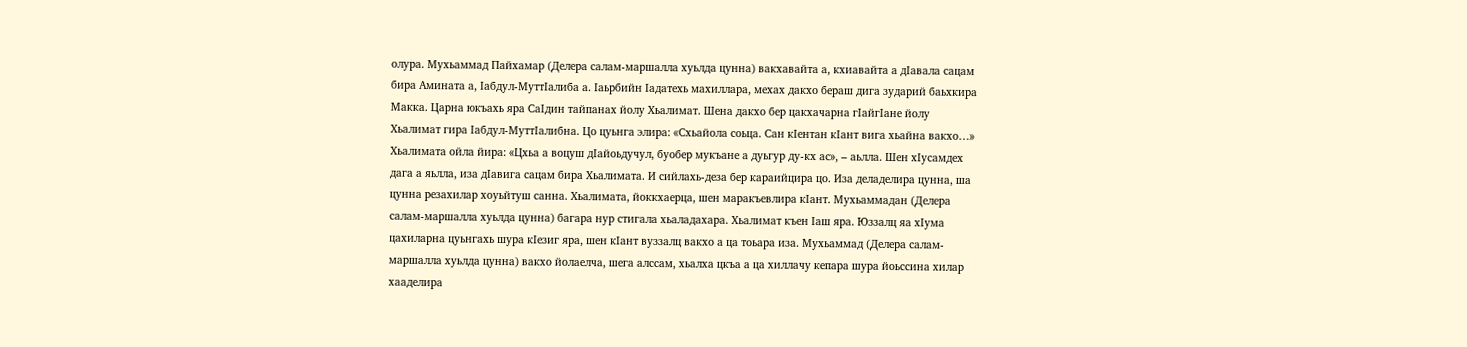олура. Мухьаммад Пайхамар (Делера салам-маршалла хуьлда цунна) вакхавайта а, кхиавайта а дIавала сацам бира Амината а, Iабдул-МуттIалиба а. Iаьрбийн Iадатехь махиллара, мехах дакхо бераш дига зударий баьхкира Макка. Царна юкъахь яра СаIдин тайпанах йолу Хьалимат. Шена дакхо бер цакхачарна гIайгIане йолу Хьалимат гира Iабдул-МуттIалибна. Цо цуьнга элира: «Схьайола соьца. Сан кIентан кIант вига хьайна вакхо…» Хьалимата ойла йира: «Цхьа а воцуш дIайоьдучул, буобер мукъане а дуьгур ду-кх ас», – аьлла. Шен хIусамдех дага а яьлла, иза дIавига сацам бира Хьалимата. И сийлахь-деза бер караийцира цо. Иза деладелира цунна, ша цунна резахилар хоуьйтуш санна. Хьалимата, йоккхаерца, шен маракъевлира кIант. Мухьаммадан (Делера салам-маршалла хуьлда цунна) багара нур стигала хьаладахара. Хьалимат къен Iаш яра. Юззалц яа хIума цахиларна цуьнгахь шура кIезиг яра, шен кIант вуззалц вакхо а ца тоьара иза. Мухьаммад (Делера салам-маршалла хуьлда цунна) вакхо йолаелча, шега алссам, хьалха цкъа а ца хиллачу кепара шура йоьссина хилар хааделира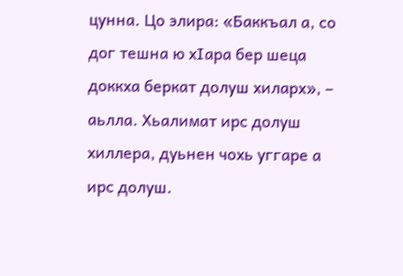цунна. Цо элира: «Баккъал а, со дог тешна ю хIара бер шеца доккха беркат долуш хиларх», – аьлла. Хьалимат ирс долуш хиллера, дуьнен чохь уггаре а ирс долуш.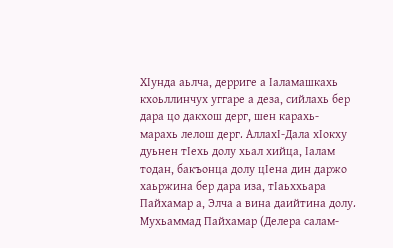ХIунда аьлча, дерриге а Iаламашкахь кхоьллинчух уггаре а деза, сийлахь бер дара цо дакхош дерг, шен карахь-марахь лелош дерг. АллахI-Дала хIокху дуьнен тIехь долу хьал хийца, Iалам тодан, бакъонца долу цIена дин даржо хаьржина бер дара иза, тIаьххьара Пайхамар а, Элча а вина даийтина долу. Мухьаммад Пайхамар (Делера салам-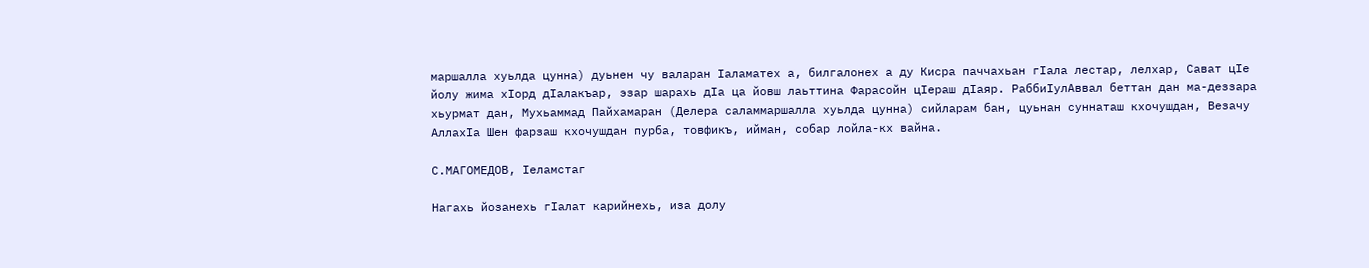маршалла хуьлда цунна) дуьнен чу валаран Iаламатех а, билгалонех а ду Кисра паччахьан гIала лестар, лелхар, Сават цIе йолу жима хIорд дIалакъар, эзар шарахь дIа ца йовш лаьттина Фарасойн цIераш дIаяр. РаббиIулАввал беттан дан ма-деззара хьурмат дан, Мухьаммад Пайхамаран (Делера саламмаршалла хуьлда цунна) сийларам бан, цуьнан суннаташ кхочушдан, Везачу АллахIа Шен фарзаш кхочушдан пурба, товфикъ, ийман, собар лойла-кх вайна.

С.МАГОМЕДОВ, Iеламстаг

Нагахь йозанехь гIалат карийнехь, иза долу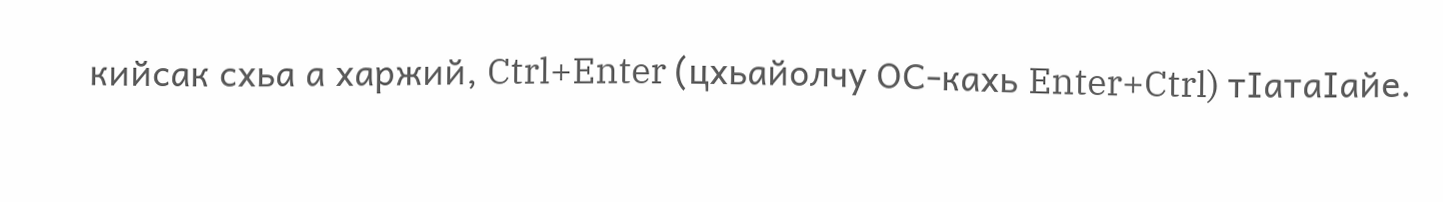кийсак схьа а харжий, Ctrl+Enter (цхьайолчу ОС-кахь Enter+Ctrl) тIатаIайе.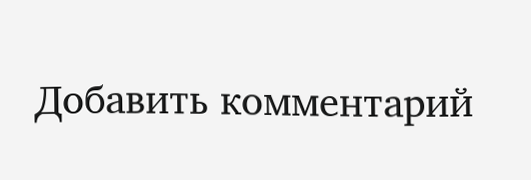Добавить комментарий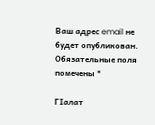Ваш адрес email не будет опубликован. Обязательные поля помечены *

ГIалат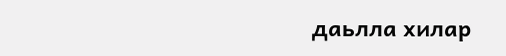даьлла хилар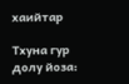хаийтар

Тхуна гур долу йоза: